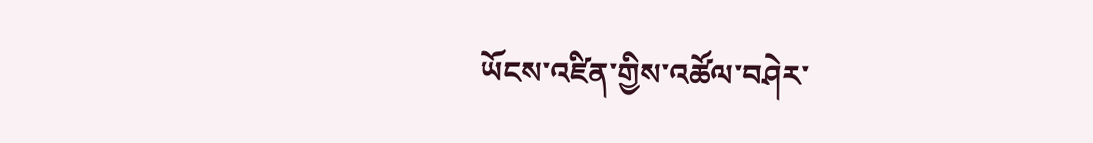ཡོངས་འཛིན་གྱིས་འཚོལ་བཤེར་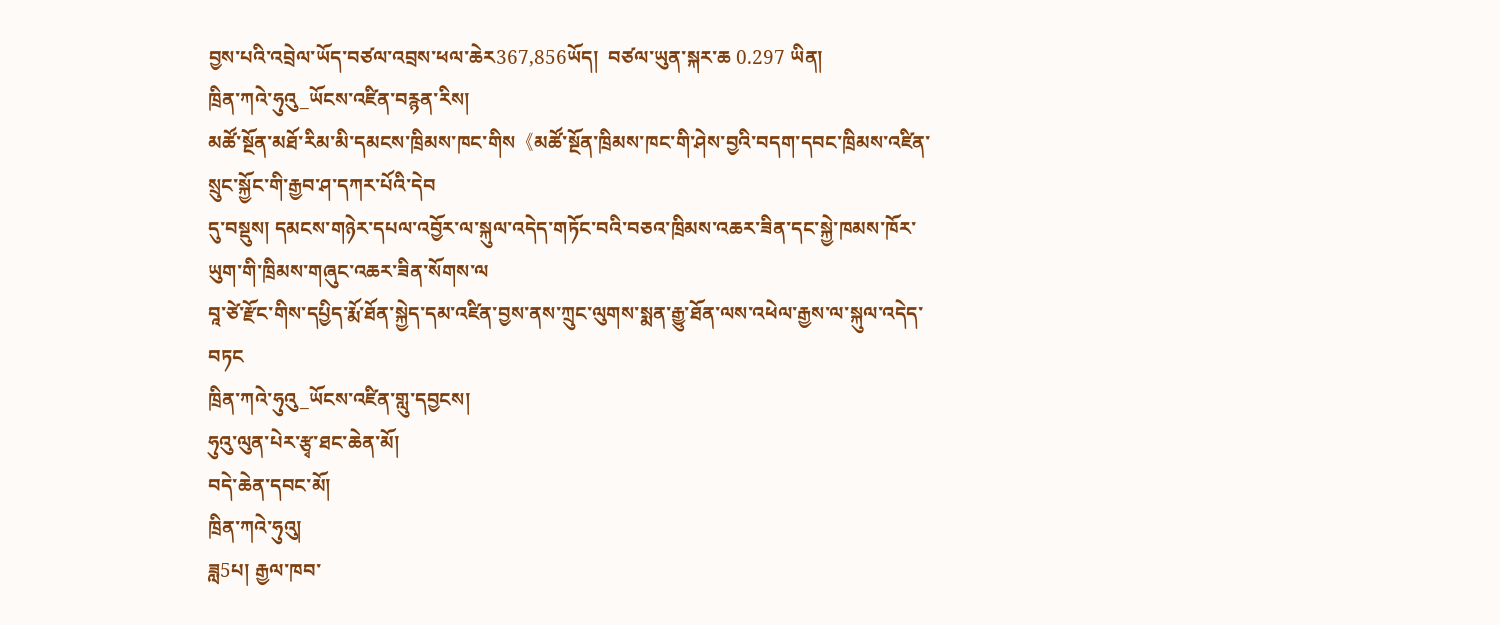བྱས་པའི་འབྲེལ་ཡོད་བཙལ་འབྲས་ཕལ་ཆེར367,856ཡོད།  བཙལ་ཡུན་སྐར་ཆ 0.297 ཡིན།
ཁྲིན་ཀའེ་ཧུའུ_ཡོངས་འཛིན་བརྙན་རིས།
མཚོ་སྔོན་མཐོ་རིམ་མི་དམངས་ཁྲིམས་ཁང་གིས《མཚོ་སྔོན་ཁྲིམས་ཁང་གི་ཤེས་བྱའི་བདག་དབང་ཁྲིམས་འཛིན་སྲུང་སྐྱོང་གི་རྒྱབ་ཤ་དཀར་པོའི་དེབ
དུ་བསྡུས། དམངས་གཉེར་དཔལ་འབྱོར་ལ་སྐུལ་འདེད་གཏོང་བའི་བཅའ་ཁྲིམས་འཆར་ཟིན་དང་སྐྱེ་ཁམས་ཁོར་ཡུག་གི་ཁྲིམས་གཞུང་འཆར་ཟིན་སོགས་ལ
བཱ་ཙེ་རྫོང་གིས་དཔྱིད་རྨོ་ཐོན་སྐྱེད་དམ་འཛིན་བྱས་ནས་ཀྲུང་ལུགས་སྨན་རྒྱུ་ཐོན་ལས་འཕེལ་རྒྱས་ལ་སྐུལ་འདེད་བཏང
ཁྲིན་ཀའེ་ཧུའུ_ཡོངས་འཛིན་གླུ་དབྱངས།
ཧུའུ་ལུན་པེར་རྩྭ་ཐང་ཆེན་མོ།
བདེ་ཆེན་དབང་མོ།
ཁྲིན་ཀའེ་ཧུའུ།
ཟླ5པ། རྒྱལ་ཁབ་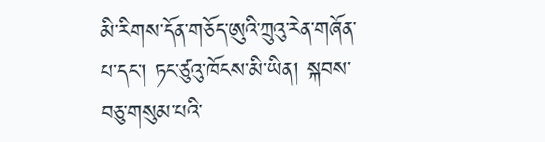མི་རིགས་དོན་གཅོད་ཨུའི་ཀྲུའུ་རེན་གཞོན་པ་དང་། ཏང་ཙུའུ་ཁོངས་མི་ཡིན། སྐབས་བཅུ་གསུམ་པའི་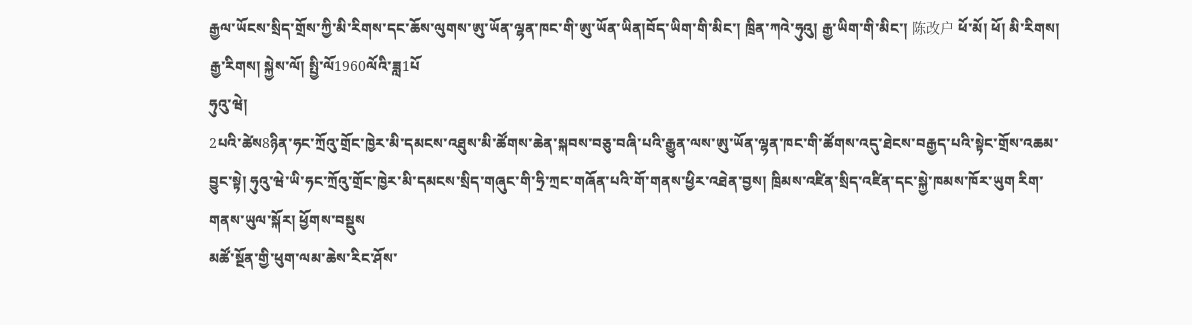རྒྱལ་ཡོངས་སྲིད་གྲོས་ཀྱི་མི་རིགས་དང་ཆོས་ལུགས་ཨུ་ཡོན་ལྷན་ཁང་གི་ཨུ་ཡོན་ཡིན།བོད་ཡིག་གི་མིང་། ཁྲིན་ཀའེ་ཧུའུ། རྒྱ་ཡིག་གི་མིང་། 陈改户 ཕོ་མོ། ཕོ། མི་རིགས། རྒྱ་རིགས། སྐྱེས་ལོ། སྤྱི་ལོ1960ལོའི་ཟླ1པོ
ཧུའུ་ཝེ།
2པའི་ཚེས8ཉིན་ཧང་ཀྲོའུ་གྲོང་ཁྱེར་མི་དམངས་འཐུས་མི་ཚོགས་ཆེན་སྐབས་བཅུ་བཞི་པའི་རྒྱུན་ལས་ཨུ་ཡོན་ལྷན་ཁང་གི་ཚོགས་འདུ་ཐེངས་བརྒྱད་པའི་སྟེང་གྲོས་འཆམ་བྱུང་སྟེ། ཧུའུ་ཝེ་ཡི་ཧང་ཀྲོའུ་གྲོང་ཁྱེར་མི་དམངས་སྲིད་གཞུང་གི་ཧྲི་ཀྲང་གཞོན་པའི་གོ་གནས་ཕྱིར་འཐེན་བྱས། ཁྲིམས་འཛིན་སྲིད་འཛིན་དང་སྐྱེ་ཁམས་ཁོར་ཡུག རིག་གནས་ཡུལ་སྐོར། ཕྱོགས་བསྡུས
མཚོ་སྔོན་གྱི་ཕུག་ལམ་ཆེས་རིང་ཤོས་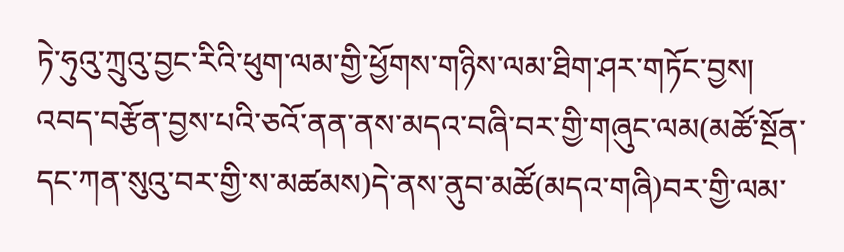ཏེ་ཧུའུ་ཀྲུའུ་བྱང་རིའི་ཕུག་ལམ་གྱི་ཕྱོགས་གཉིས་ལམ་ཐིག་ཤར་གཏོང་བྱས།
འབད་བརྩོན་བྱས་པའི་ཅའོ་ནན་ནས་མདའ་བཞི་བར་གྱི་གཞུང་ལམ(མཚོ་སྔོན་དང་ཀན་སུའུ་བར་གྱི་ས་མཚམས)དེ་ནས་ནུབ་མཚོ(མདའ་གཞི)བར་གྱི་ལམ་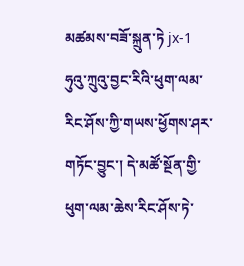མཚམས་བཟོ་སྐྲུན་ཏེ jx-1 ཧུའུ་ཀྲུའུ་བྱང་རིའི་ཕུག་ལམ་རིང་ཤོས་ཀྱི་གཡས་ཕྱོགས་ཤར་གཏོང་བྱུང་། དེ་མཚོ་སྔོན་གྱི་ཕུག་ལམ་ཆེས་རིང་ཤོས་ཏེ་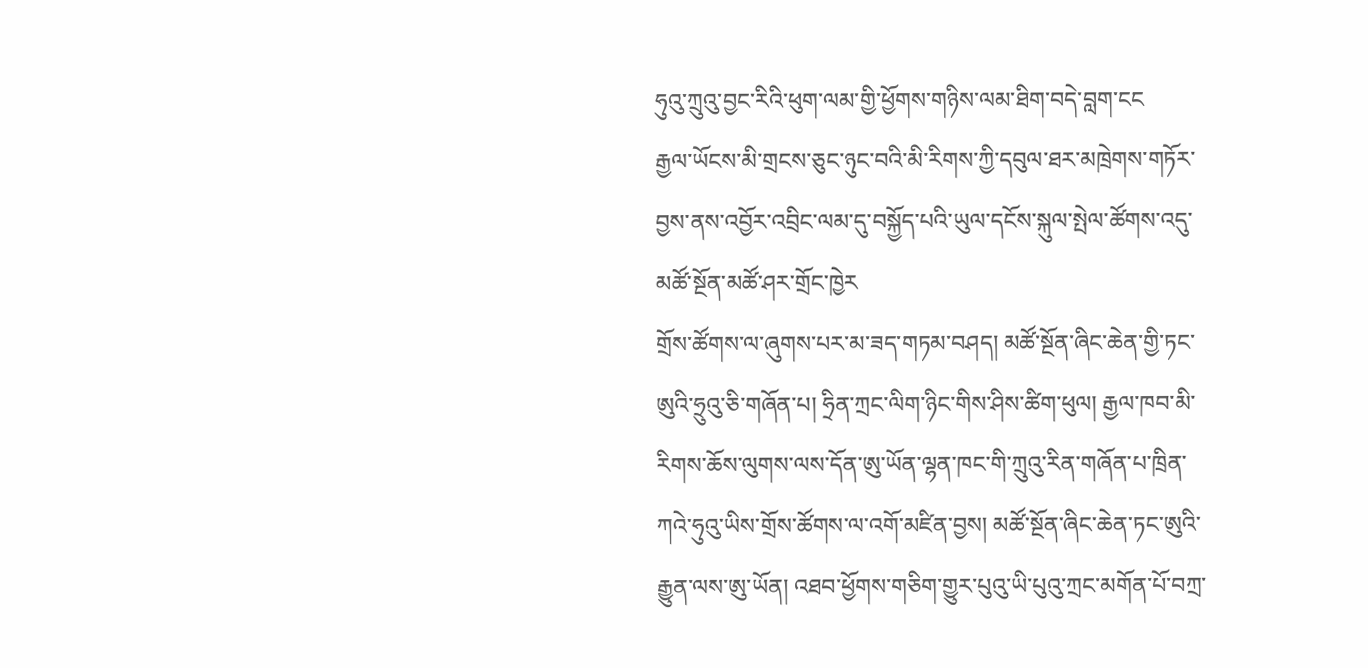ཧུའུ་ཀྲུའུ་བྱང་རིའི་ཕུག་ལམ་གྱི་ཕྱོགས་གཉིས་ལམ་ཐིག་བདེ་བླག་ངང
རྒྱལ་ཡོངས་མི་གྲངས་ཅུང་ཉུང་བའི་མི་རིགས་ཀྱི་དབུལ་ཐར་མཁྲེགས་གཏོར་བྱས་ནས་འབྱོར་འབྲིང་ལམ་དུ་བསྐྱོད་པའི་ཡུལ་དངོས་སྐུལ་སྤེལ་ཚོགས་འདུ་མཚོ་སྔོན་མཚོ་ཤར་གྲོང་ཁྱེར
གྲོས་ཚོགས་ལ་ཞུགས་པར་མ་ཟད་གཏམ་བཤད། མཚོ་སྔོན་ཞིང་ཆེན་གྱི་ཏང་ཨུའི་ཧྲུའུ་ཅི་གཞོན་པ། ཧྲིན་ཀྲང་ལིག་ཉིང་གིས་ཤིས་ཚིག་ཕུལ། རྒྱལ་ཁབ་མི་རིགས་ཆོས་ལུགས་ལས་དོན་ཨུ་ཡོན་ལྷན་ཁང་གི་ཀྲུའུ་རིན་གཞོན་པ་ཁྲིན་ཀའེ་ཧུའུ་ཡིས་གྲོས་ཚོགས་ལ་འགོ་མཛིན་བྱས། མཚོ་སྔོན་ཞིང་ཆེན་ཏང་ཨུའི་རྒྱུན་ལས་ཨུ་ཡོན། འཐབ་ཕྱོགས་གཅིག་གྱུར་པུའུ་ཡི་པུའུ་ཀྲང་མགོན་པོ་བཀྲ་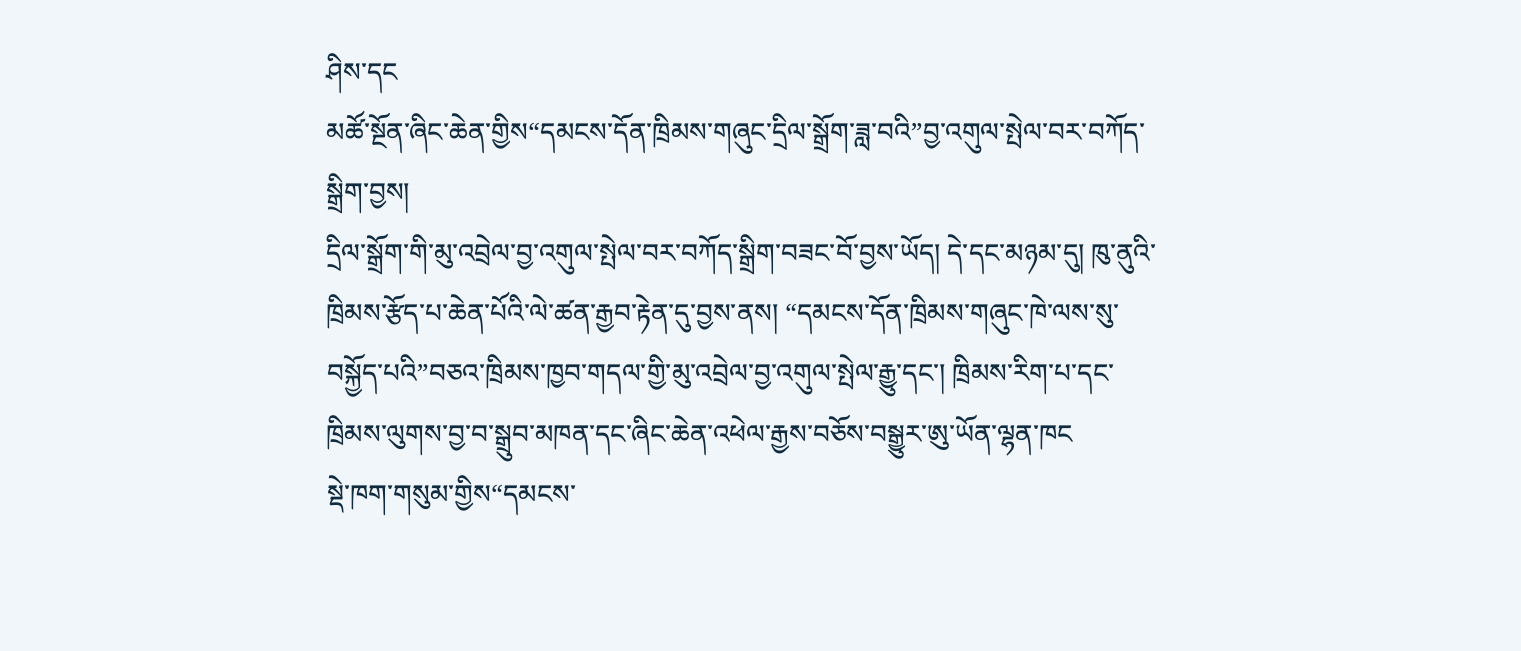ཤིས་དང
མཚོ་སྔོན་ཞིང་ཆེན་གྱིས“དམངས་དོན་ཁྲིམས་གཞུང་དྲིལ་སྒྲོག་ཟླ་བའི”བྱ་འགུལ་སྤེལ་བར་བཀོད་སྒྲིག་བྱས།
དྲིལ་སྒྲོག་གི་མུ་འབྲེལ་བྱ་འགུལ་སྤེལ་བར་བཀོད་སྒྲིག་བཟང་བོ་བྱས་ཡོད། དེ་དང་མཉམ་དུ། ཁུ་ནུའི་ཁྲིམས་རྩོད་པ་ཆེན་པོའི་ལེ་ཚན་རྒྱབ་རྟེན་དུ་བྱས་ནས། “དམངས་དོན་ཁྲིམས་གཞུང་ཁེ་ལས་སུ་བསྐྱོད་པའི”བཅའ་ཁྲིམས་ཁྱབ་གདལ་གྱི་མུ་འབྲེལ་བྱ་འགུལ་སྤེལ་རྒྱུ་དང་། ཁྲིམས་རིག་པ་དང་ཁྲིམས་ལུགས་བྱ་བ་སྒྲུབ་མཁན་དང་ཞིང་ཆེན་འཕེལ་རྒྱས་བཅོས་བསྒྱུར་ཨུ་ཡོན་ལྷན་ཁང
སྡེ་ཁག་གསུམ་གྱིས“དམངས་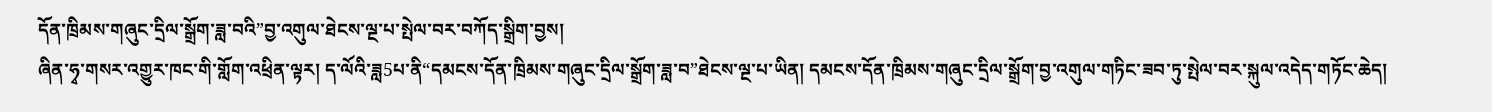དོན་ཁྲིམས་གཞུང་དྲིལ་སྒྲོག་ཟླ་བའི”བྱ་འགུལ་ཐེངས་ལྔ་པ་སྤེལ་བར་བཀོད་སྒྲིག་བྱས།
ཞིན་ཧྭ་གསར་འགྱུར་ཁང་གི་གློག་འཕྲིན་ལྟར། ད་ལོའི་ཟླ5པ་ནི“དམངས་དོན་ཁྲིམས་གཞུང་དྲིལ་སྒྲོག་ཟླ་བ”ཐེངས་ལྔ་པ་ཡིན། དམངས་དོན་ཁྲིམས་གཞུང་དྲིལ་སྒྲོག་བྱ་འགུལ་གཏིང་ཟབ་ཏུ་སྤེལ་བར་སྐུལ་འདེད་གཏོང་ཆེད།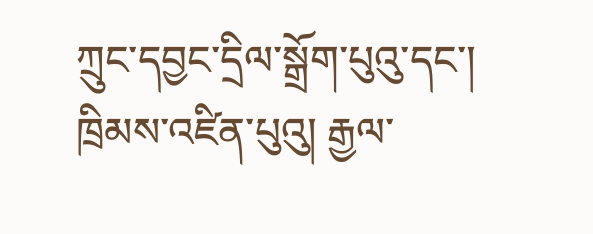ཀྲུང་དབྱང་དྲིལ་སྒྲོག་པུའུ་དང་། ཁྲིམས་འཛིན་པུའུ། རྒྱལ་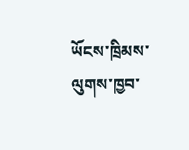ཡོངས་ཁྲིམས་ལུགས་ཁྱབ་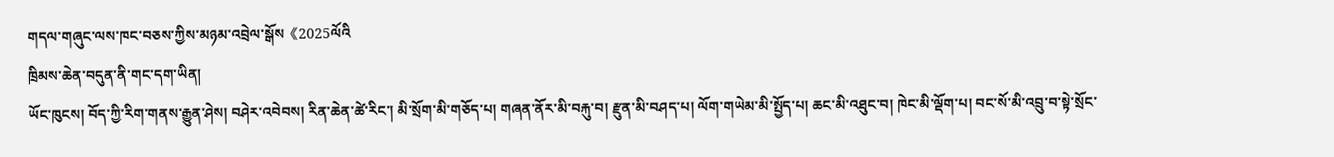གདལ་གཞུང་ལས་ཁང་བཅས་ཀྱིས་མཉམ་འབྲེལ་སྒོས《2025ལོའི
ཁྲིམས་ཆེན་བདུན་ནི་གང་དག་ཡིན།
ཡོང་ཁུངས། བོད་ཀྱི་རིག་གནས་རྒྱུན་ཤེས། བཤེར་འབེབས། རིན་ཆེན་ཚེ་རིང་། མི་སྲོག་མི་གཅོད་པ། གཞན་ནོར་མི་བརྐུ་བ། རྫུན་མི་བཤད་པ། ལོག་གཡེམ་མི་སྤྱོད་པ། ཆང་མི་འཐུང་བ། ཁེང་མི་ལྡོག་པ། བང་སོ་མི་འབྲུ་བ་སྟེ་སྲོང་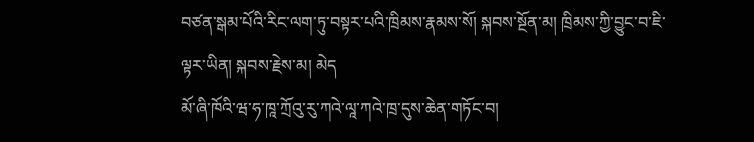བཙན་སྒམ་པོའི་རིང་ལག་ཏུ་བསྟར་པའི་ཁྲིམས་རྣམས་སོ། སྐབས་སྔོན་མ། ཁྲིམས་ཀྱི་བྱུང་བ་ཇི་ལྟར་ཡིན། སྐབས་རྗེས་མ། མེད
མོ་ཞི་ཁོའི་ཝ་ཧ་ཁཱ་ཀྲོའུ་རུ་ཀའེ་ལཱ་ཀའེ་ཁྲ་དུས་ཆེན་གཏོང་བ།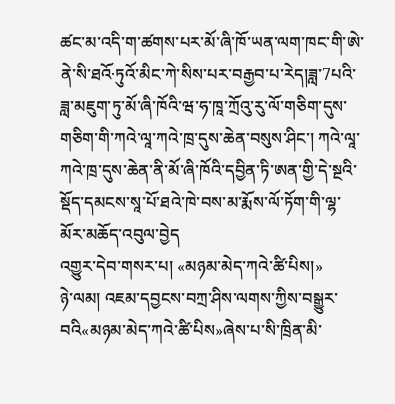ཚང་མ་འདི་ག་ཚགས་པར་མོ་ཞི་ཁོ་ཡན་ལག་ཁང་གི་ཨེ་ནེ་སི་ཐའོ·ཏུའོ་མིང་ཀེ་སིས་པར་བརྒྱབ་པ་རེད།ཟླ་7པའི་ཟླ་མཇུག་ཏུ་མོ་ཞི་ཁོའི་ཝ་ཧ་ཁཱ་ཀྲོའུ་རུ་ལོ་གཅིག་དུས་གཅིག་གི་ཀའེ་ལཱ་ཀའེ་ཁྲ་དུས་ཆེན་བསུས་ཤིང་། ཀའེ་ལཱ་ཀའེ་ཁྲ་དུས་ཆེན་ནི་མོ་ཞི་ཁོའི་དབྱིན་ཏི་ཨན་གྱི་དེ་སྔའི་སྡོད་དམངས་སཱ་པོ་ཐའེ་ཁེ་བས་མ་རྨོས་ལོ་ཏོག་གི་ལྷ་མོར་མཆོད་འབུལ་བྱེད
འགྱུར་དེབ་གསར་པ། «མཉམ་མེད་ཀའེ་ཚི་པིས།»
ཉེ་ལམ། འཇམ་དབྱངས་བཀྲ་ཤིས་ལགས་ཀྱིས་བསྒྱུར་བའི«མཉམ་མེད་ཀའེ་ཚི་པིས»ཞེས་པ་སི་ཁྲིན་མི་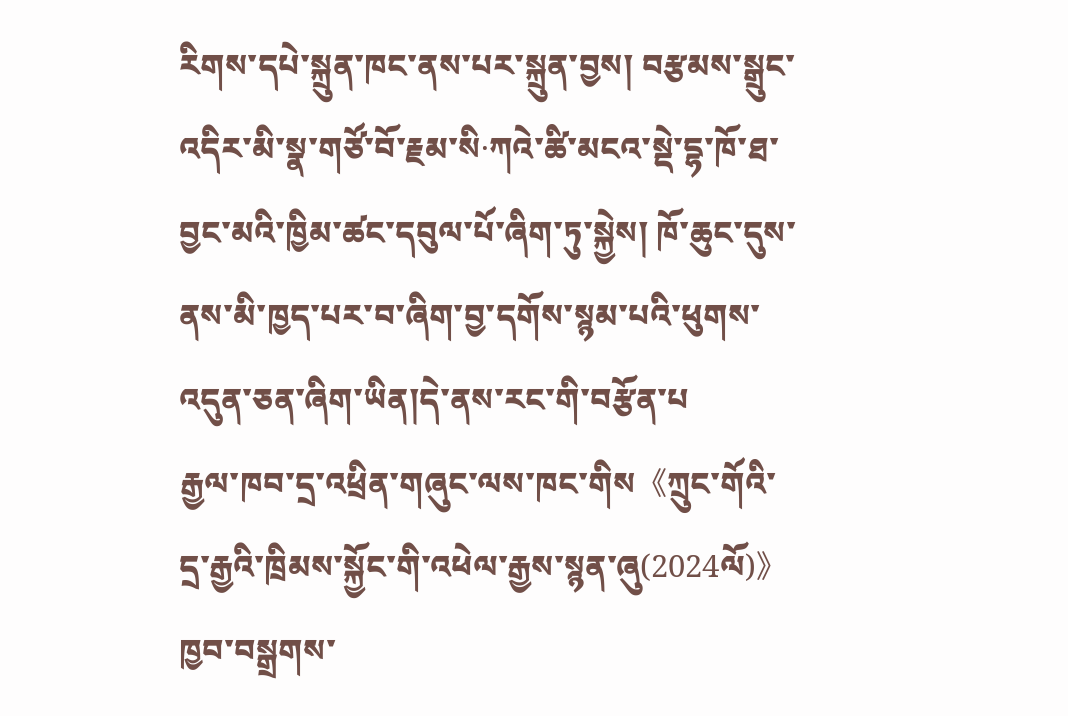རིགས་དཔེ་སྐྲུན་ཁང་ནས་པར་སྐྲུན་བྱས། བརྩམས་སྒྲུང་འདིར་མི་སྣ་གཙོ་བོ་རྗམ་སི·ཀའེ་ཚི་མངའ་སྡེ་དྷ་ཁོ་ཐ་བྱང་མའི་ཁྱིམ་ཚང་དབུལ་པོ་ཞིག་ཏུ་སྐྱེས། ཁོ་ཆུང་དུས་ནས་མི་ཁྱད་པར་བ་ཞིག་བྱ་དགོས་སྙམ་པའི་ཕུགས་འདུན་ཅན་ཞིག་ཡིན།དེ་ནས་རང་གི་བརྩོན་པ
རྒྱལ་ཁབ་དྲ་འཕྲིན་གཞུང་ལས་ཁང་གིས《ཀྲུང་གོའི་དྲ་རྒྱའི་ཁྲིམས་སྐྱོང་གི་འཕེལ་རྒྱས་སྙན་ཞུ(2024ལོ)》ཁྱབ་བསྒྲགས་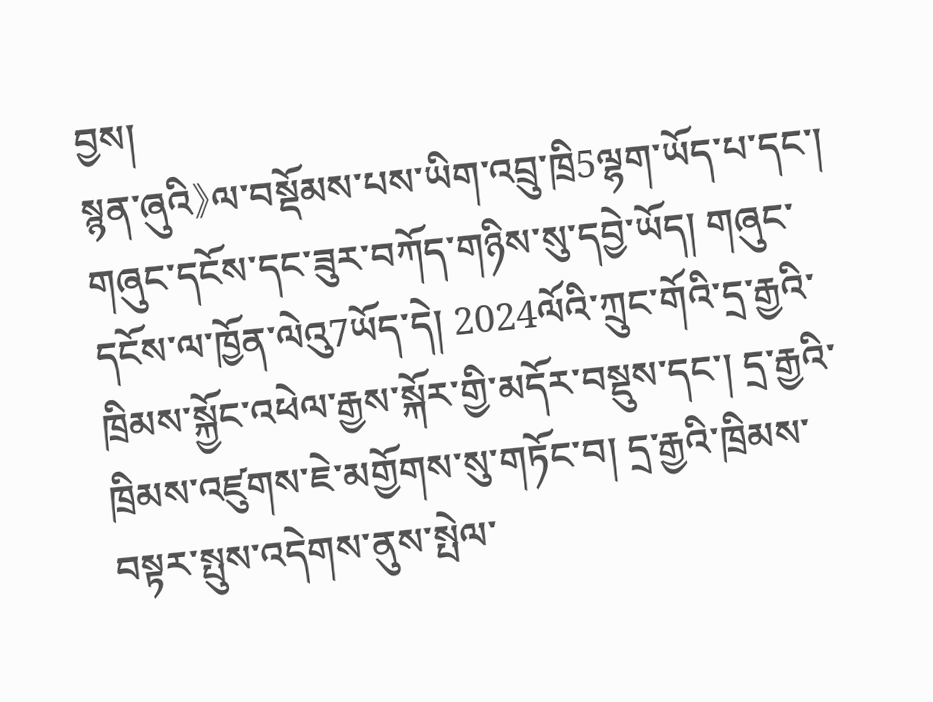བྱས།
སྙན་ཞུའི》ལ་བསྡོམས་པས་ཡིག་འབྲུ་ཁྲི5ལྷག་ཡོད་པ་དང་། གཞུང་དངོས་དང་ཟུར་བཀོད་གཉིས་སུ་དབྱེ་ཡོད། གཞུང་དངོས་ལ་ཁྱོན་ལེའུ7ཡོད་དེ། 2024ལོའི་ཀྲུང་གོའི་དྲ་རྒྱའི་ཁྲིམས་སྐྱོང་འཕེལ་རྒྱས་སྐོར་གྱི་མདོར་བསྡུས་དང་། དྲ་རྒྱའི་ཁྲིམས་འཛུགས་ཇེ་མགྱོགས་སུ་གཏོང་བ། དྲ་རྒྱའི་ཁྲིམས་བསྟར་སྤུས་འདེགས་ནུས་སྤེལ་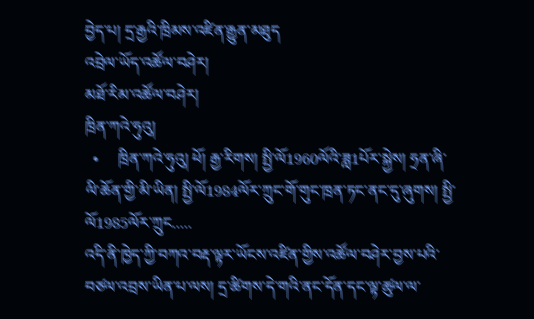བྱེད་པ། དྲ་རྒྱའི་ཁྲིམས་འཛིན་རྒྱུན་མཐུད
འབྲེལ་ཡོད་འཚོལ་བཤེར།
མཐོ་རིམ་འཚོལ་བཤེར།
ཁྲིན་ཀའེ་ཧུའུ།
  •     ཁྲིན་ཀའེ་ཧུའུ། ཕོ། རྒྱ་རིགས། སྤྱི་ལོ1960ལོའི་ཟླ1པོར་སྐྱེས། ཧྲན་ཞི་ལི་ཆོན་གྱི་མི་ཡིན། སྤྱི་ལོ1984ལོར་ཀྲུང་གོ་གུང་ཁྲན་ཏང་ནང་དུ་ཞུགས། སྤྱི་ལོ1985ལོར་ཀྲུང.....
འདི་ནི་ཁྱེད་ཀྱི་བཀའ་བརྡ་ལྟར་ཡོངས་འཛིན་གྱིས་འཚོལ་བཤེར་བྱས་པའི་བཙལ་འབྲས་ཡིན་པ་ལས། དྲ་ཚིགས་དེ་གའི་ནང་དོན་དང་ལྟ་ཚུལ་ལ་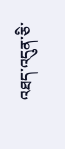འཐད་འདུན་ཅི་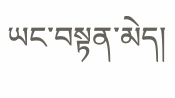ཡང་བསྟན་མེད།